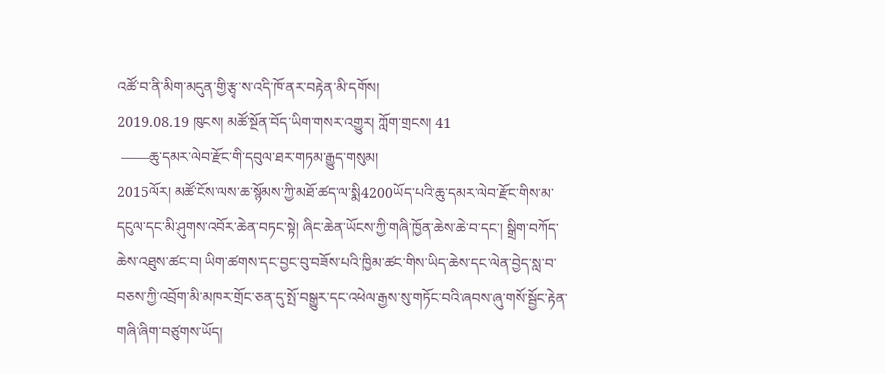འཚོ་བ་ནི་མིག་མདུན་གྱི་རྩྭ་ས་འདི་ཁོ་ནར་བརྟེན་མི་དགོས།
2019.08.19 ཁུངས། མཚོ་སྔོན་བོད་ཡིག་གསར་འགྱུར། ཀློག་གྲངས། 41
 ——ཆུ་དམར་ལེབ་རྫོང་གི་དབུལ་ཐར་གཏམ་རྒྱུད་གསུམ།
2015ལོར། མཚོ་ངོས་ལས་ཆ་སྙོམས་ཀྱི་མཐོ་ཚད་ལ་སྨི4200ཡོད་པའི་ཆུ་དམར་ལེབ་རྫོང་གིས་མ་དངུལ་དང་མི་ཤུགས་འབོར་ཆེན་བཏང་སྟེ། ཞིང་ཆེན་ཡོངས་ཀྱི་གཞི་ཁྱོན་ཆེས་ཆེ་བ་དང་། སྒྲིག་བཀོད་ཆེས་འཐུས་ཚང་བ། ཡིག་ཚགས་དང་བྱང་བུ་བཟོས་པའི་ཁྱིམ་ཚང་གིས་ཡིད་ཆེས་དང་ལེན་བྱེད་སླ་བ་བཅས་ཀྱི་འབྲོག་མི་མཁར་གྲོང་ཅན་དུ་སྤོ་བསྒྱུར་དང་འཕེལ་རྒྱས་སུ་གཏོང་བའི་ཞབས་ཞུ་གསོ་སྦྱོང་རྟེན་གཞི་ཞིག་བཙུགས་ཡོད།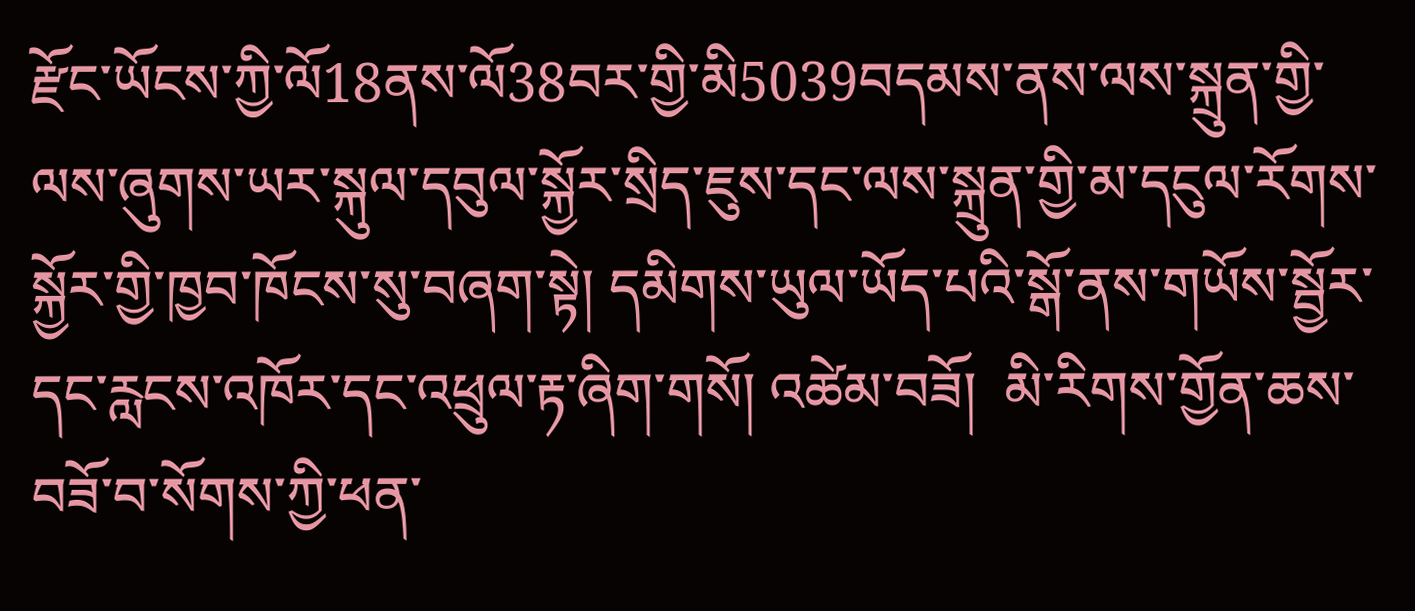རྫོང་ཡོངས་ཀྱི་ལོ18ནས་ལོ38བར་གྱི་མི5039བདམས་ནས་ལས་སྐྲུན་གྱི་ལས་ཞུགས་ཡར་སྐུལ་དབུལ་སྐྱོར་སྲིད་ཇུས་དང་ལས་སྐྲུན་གྱི་མ་དངུལ་རོགས་སྐྱོར་གྱི་ཁྱབ་ཁོངས་སུ་བཞག་སྟེ། དམིགས་ཡུལ་ཡོད་པའི་སྒོ་ནས་གཡོས་སྦྱོར་དང་རླངས་འཁོར་དང་འཕྲུལ་རྟ་ཞིག་གསོ། འཚེམ་བཟོ།  མི་རིགས་གྱོན་ཆས་བཟོ་བ་སོགས་ཀྱི་ཕན་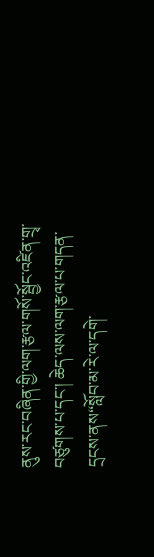ནུས་རང་བཞིན་གྱི་ལག་རྩལ་གསོ་སྦྱོང་འཛིན་གྲྭ་བཙུགས་པ་དང་། ཆེད་ལས་ལག་རྩལ་པ་གདན་དྲངས་ནས“སློབ་མ་རེ་ལ་དགེ་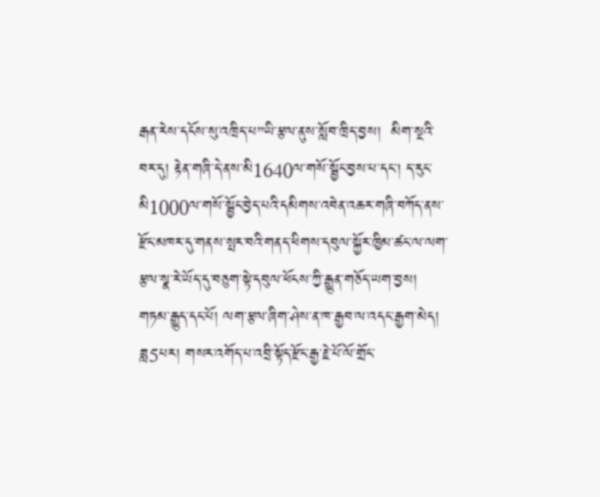རྒན་རེས་དངོས་སུ་འཁྲིད་པ”ཡི་རྩལ་ནུས་སློབ་ཁྲིད་བྱས།  མིག་སྔའི་བར་དུ། རྟེན་གཞི་དེ་ནས་མི1640ལ་གསོ་སྦྱོང་བྱས་པ་དང་། ད་རུང་མི1000ལ་གསོ་སྦྱོང་བྱེད་པའི་དམིགས་འབེན་འཆར་གཞི་བཀོད་ནས་རྫོང་མཁར་དུ་གནས་སྤར་བའི་གནད་ཕིགས་དབུལ་སྐྱོར་ཁྱིམ་ཚང་ལ་ལག་རྩལ་སྣ་རེ་ཡོད་དུ་བཅུག་སྟེ་དབུལ་ཕོངས་ཀྱི་རྒྱུན་གཅོད་ཡག་བྱས།
གཏམ་རྒྱུད་དང་པོ། ལག་རྩལ་ཞིག་ཤེས་ན་ཁ་རྒྱབ་ལ་འདང་རྒྱག་མེད།
ཟླ5པར། གསར་འགོད་པ་འབྲི་སྟོད་རྫོང་རྒྱ་རྗེ་པོ་ལོ་གྲོང་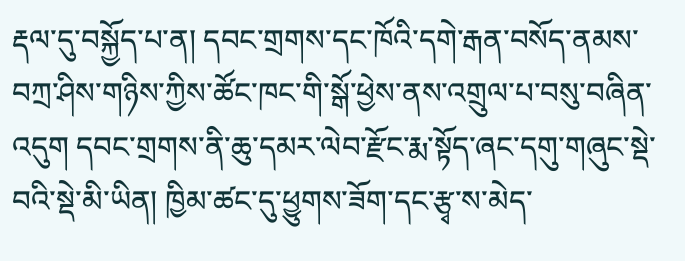རྡལ་དུ་བསྐྱོད་པ་ན། དབང་གྲགས་དང་ཁོའི་དགེ་རྒན་བསོད་ནམས་བཀྲ་ཤིས་གཉིས་ཀྱིས་ཚོང་ཁང་གི་སྒོ་ཕྱེས་ནས་འགྲུལ་པ་བསུ་བཞིན་འདུག དབང་གྲགས་ནི་ཆུ་དམར་ལེབ་རྫོང་རྨ་སྟོད་ཞང་དགུ་གཞུང་སྡེ་བའི་སྡེ་མི་ཡིན། ཁྱིམ་ཚང་དུ་ཕྱུགས་ཟོག་དང་རྩྭ་ས་མེད་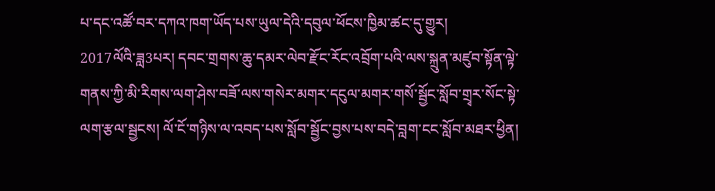པ་དང་འཚོ་བར་དཀའ་ཁག་ཡོད་པས་ཡུལ་དེའི་དབུལ་ཕོངས་ཁྱིམ་ཚང་དུ་གྱུར།
2017ལོའི་ཟླ3པར། དབང་གྲགས་ཆུ་དམར་ལེབ་རྫོང་རོང་འབྲོག་པའི་ལས་སྐྲུན་མཛུབ་སྟོན་ལྟེ་གནས་ཀྱི་མི་རིགས་ལག་ཤེས་བཟོ་ལས་གསེར་མགར་དངུལ་མགར་གསོ་སྦྱོང་སློབ་གྲྭར་སོང་སྟེ་ལག་རྩལ་སྦྱངས། ལོ་ངོ་གཉིས་ལ་འབད་པས་སློབ་སྦྱོང་བྱས་པས་བདེ་བླག་ངང་སློབ་མཐར་ཕྱིན།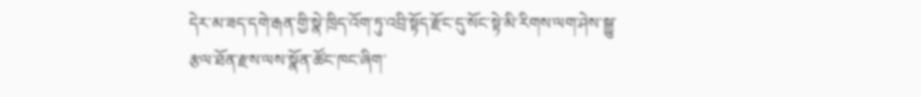དེར་མ་ཟད་དགེ་རྒན་གྱི་སྣེ་ཁྲིད་འོག་ཏུ་འབྲི་སྟོད་རྫོང་དུ་སོང་སྟེ་མི་རིགས་ལག་ཤེས་སྒྱུ་རྩལ་ཐོན་རྫས་ལས་སྣོན་ཚོང་ཁང་ཞིག་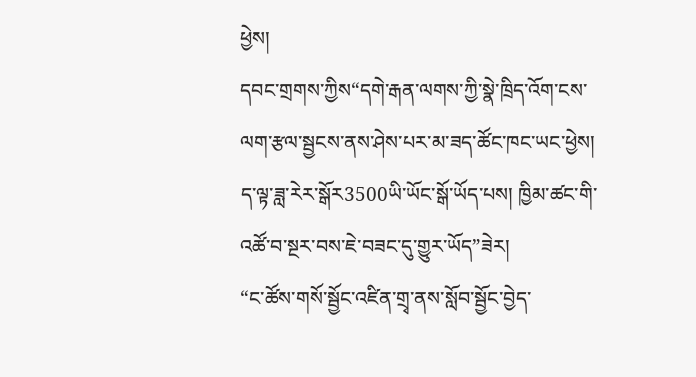ཕྱེས།
དབང་གྲགས་ཀྱིས“དགེ་རྒན་ལགས་ཀྱི་སྣེ་ཁྲིད་འོག་ངས་ལག་རྩལ་སྦྱངས་ནས་ཤེས་པར་མ་ཟད་ཚོང་ཁང་ཡང་ཕྱེས། ད་ལྟ་ཟླ་རེར་སྒོར3500ཡི་ཡོང་སྒོ་ཡོད་པས། ཁྱིམ་ཚང་གི་འཚོ་བ་སྔར་བས་ཇེ་བཟང་དུ་གྱུར་ཡོད”ཟེར།
“ང་ཚོས་གསོ་སྦྱོང་འཛིན་གྲྭ་ནས་སློབ་སྦྱོང་བྱེད་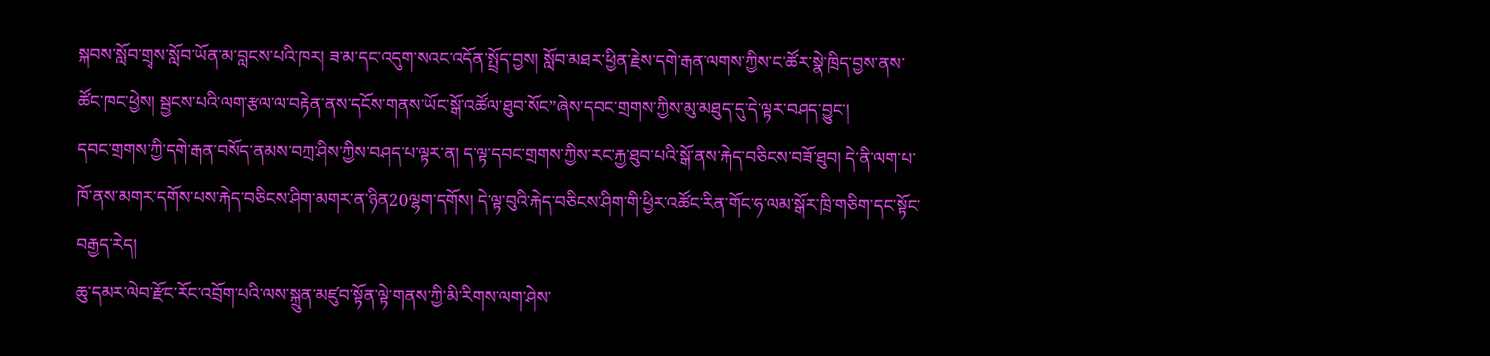སྐབས་སློབ་གྲྭས་སློབ་ཡོན་མ་བླངས་པའི་ཁར། ཟ་མ་དང་འདུག་སའང་འདོན་སྤྲོད་བྱས། སློབ་མཐར་ཕྱིན་རྗེས་དགེ་རྒན་ལགས་ཀྱིས་ང་ཚོར་སྣེ་ཁྲིད་བྱས་ནས་ཚོང་ཁང་ཕྱེས། སྦྱངས་པའི་ལག་རྩལ་ལ་བརྟེན་ནས་དངོས་གནས་ཡོང་སྒོ་འཚོལ་ཐུབ་སོང”ཞེས་དབང་གྲགས་ཀྱིས་མུ་མཐུད་དུ་དེ་ལྟར་བཤད་བྱུང་།
དབང་གྲགས་ཀྱི་དགེ་རྒན་བསོད་ནམས་བཀྲ་ཤིས་ཀྱིས་བཤད་པ་ལྟར་ན། ད་ལྟ་དབང་གྲགས་ཀྱིས་རང་རྐྱ་ཐུབ་པའི་སྒོ་ནས་རྐེད་བཅིངས་བཟོ་ཐུབ། དེ་ནི་ལག་པ་ཁོ་ནས་མགར་དགོས་པས་རྐེད་བཅིངས་ཤིག་མགར་ན་ཉིན20ལྷག་དགོས། དེ་ལྟ་བུའི་རྐེད་བཅིངས་ཤིག་གི་ཕྱིར་འཚོང་རིན་གོང་ཧ་ལམ་སྒོར་ཁྲི་གཅིག་དང་སྟོང་བརྒྱད་རེད།
ཆུ་དམར་ལེབ་རྫོང་རོང་འབྲོག་པའི་ལས་སྐྲུན་མཛུབ་སྟོན་ལྟེ་གནས་ཀྱི་མི་རིགས་ལག་ཤེས་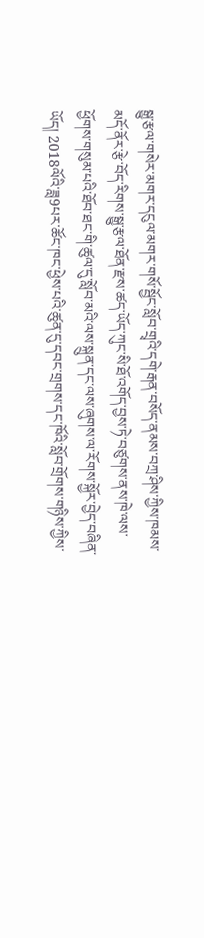སྒྱུ་རྩལ་གསེར་མགར་དངུལ་མགར་གསོ་སྦྱོང་སློབ་གྲྭའི་དགེ་རྒན་བསོད་ནམས་བཀྲ་ཤིས་ཀྱིས་ཁམས་མདོ་ནོར་རྩེ་བོད་རིགས་སྒྱུ་རྩལ་ཐོན་རྫས་ཚད་ཡོད་ཀུང་སི་ཐོ་འགོད་བྱས་ཏེ་བཙུགས་ནས་ཁེ་ལས་ཕྱོགས་གསུམ་པའི་ཐོབ་ཐང་གི་ཚུལ་དུ་སློབ་མའི་ལས་སྐྲུན་དང་ལས་ཞུགས་ལ་རོགས་སྐྱོར་བྱེད་བཞིན་ཡོད། 2018ལོའི་ཟླ9པར་ཚོང་ཁང་ཕྱེས་པའི་ཚུན་དུ་དབང་གྲགས་དང་ཁོའི་སློབ་གྲོགས་གཉིས་ཀྱིས་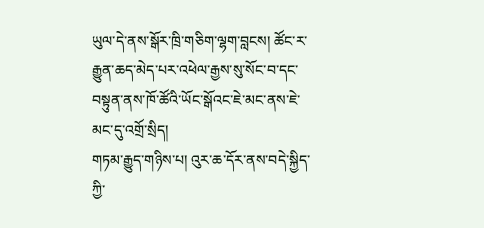ཡུལ་དེ་ནས་སྒོར་ཁྲི་གཅིག་ལྷག་བླངས། ཚོང་ར་རྒྱུན་ཆད་མེད་པར་འཕེལ་རྒྱས་སུ་སོང་བ་དང་བསྟུན་ནས་ཁོ་ཚོའི་ཡོང་སྒོའང་ཇེ་མང་ནས་ཇེ་མང་དུ་འགྲོ་སྲིད།
གཏམ་རྒྱུད་གཉིས་པ། འུར་ཆ་དོར་ནས་བདེ་སྐྱིད་ཀྱི་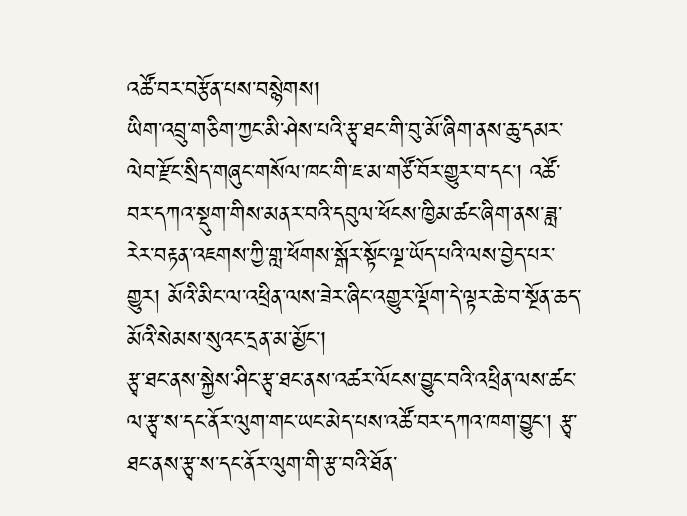འཚོ་བར་བརྩོན་པས་བསྙེགས།
ཡིག་འབྲུ་གཅིག་ཀྱང་མི་ཤེས་པའི་རྩྭ་ཐང་གི་བུ་མོ་ཞིག་ནས་ཆུ་དམར་ལེབ་རྫོང་སྲིད་གཞུང་གསོལ་ཁང་གི་ཇ་མ་གཙོ་བོར་གྱུར་བ་དང་། འཚོ་བར་དཀའ་སྡུག་གིས་མནར་བའི་དབུལ་ཕོངས་ཁྱིམ་ཚང་ཞིག་ནས་ཟླ་རེར་བརྟན་འཇགས་ཀྱི་གླ་ཕོགས་སྒོར་སྟོང་ལྔ་ཡོད་པའི་ལས་བྱེད་པར་གྱུར། མོའི་མིང་ལ་འཕྲིན་ལས་ཟེར་ཞིང་འགྱུར་ལྡོག་དེ་ལྟར་ཆེ་བ་སྔོན་ཆད་མོའི་སེམས་སུའང་དྲན་མ་མྱོང་།
རྩྭ་ཐང་ནས་སྐྱེས་ཤིང་རྩྭ་ཐང་ནས་འཚར་ལོངས་བྱུང་བའི་འཕྲིན་ལས་ཚང་ལ་རྩྭ་ས་དང་ནོར་ལུག་གང་ཡང་མེད་པས་འཚོ་བར་དཀའ་ཁག་བྱུང་། རྩྭ་ཐང་ནས་རྩྭ་ས་དང་ནོར་ལུག་གི་རྩ་བའི་ཐོན་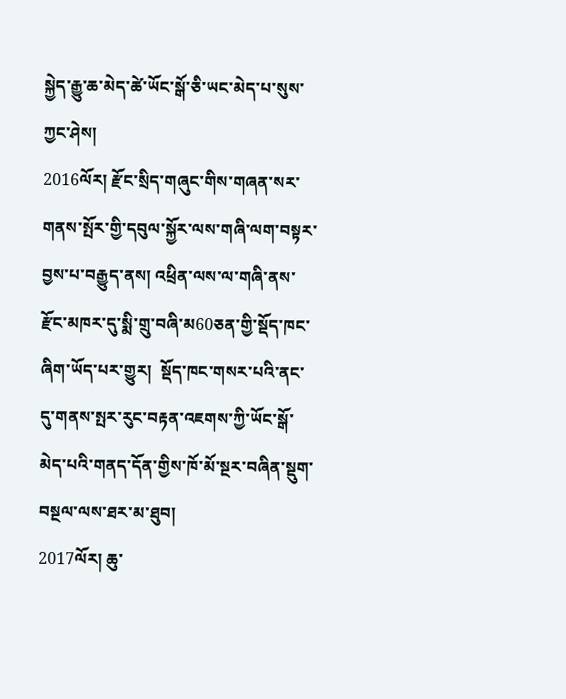སྐྱེད་རྒྱུ་ཆ་མེད་ཚེ་ཡོང་སྒོ་ཅི་ཡང་མེད་པ་སུས་ཀྱང་ཤེས།
2016ལོར། རྫོང་སྲིད་གཞུང་གིས་གཞན་སར་གནས་སྤོར་གྱི་དབུལ་སྐྱོར་ལས་གཞི་ལག་བསྟར་བྱས་པ་བརྒྱུད་ནས། འཕྲིན་ལས་ལ་གཞི་ནས་རྫོང་མཁར་དུ་སྨི་གྲུ་བཞི་མ60ཅན་གྱི་སྡོད་ཁང་ཞིག་ཡོད་པར་གྱུར།  སྡོད་ཁང་གསར་པའི་ནང་དུ་གནས་སྤར་རུང་བརྟན་འཇགས་ཀྱི་ཡོང་སྒོ་མེད་པའི་གནད་དོན་གྱིས་ཁོ་མོ་སྔར་བཞིན་སྡུག་བསྔལ་ལས་ཐར་མ་ཐུབ།
2017ལོར། ཆུ་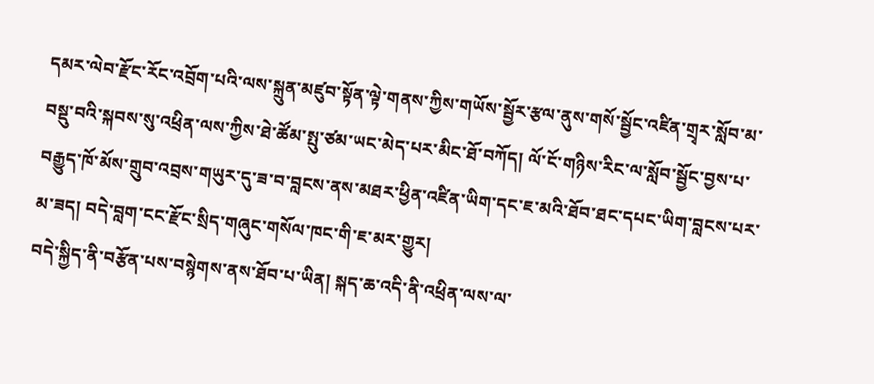དམར་ལེབ་རྫོང་རོང་འབྲོག་པའི་ལས་སྐྲུན་མཛུབ་སྟོན་ལྟེ་གནས་ཀྱིས་གཡོས་སྦྱོར་རྩལ་ནུས་གསོ་སྦྱོང་འཛིན་གྲྭར་སློབ་མ་བསྡུ་བའི་སྐབས་སུ་འཕྲིན་ལས་ཀྱིས་ཐེ་ཚོམ་སྤུ་ཙམ་ཡང་མེད་པར་མིང་ཐོ་བཀོད། ལོ་ངོ་གཉིས་རིང་ལ་སློབ་སྦྱོང་བྱས་པ་བརྒྱུད་ཁོ་མོས་གྲུབ་འབྲས་གཡུར་དུ་ཟ་བ་བླངས་ནས་མཐར་ཕྱིན་འཛིན་ཡིག་དང་ཇ་མའི་ཐོབ་ཐང་དཔང་ཡིག་བླངས་པར་མ་ཟད། བདེ་བླག་ངང་རྫོང་སྲིད་གཞུང་གསོལ་ཁང་གི་ཇ་མར་གྱུར།
བདེ་སྐྱིད་ནི་བརྩོན་པས་བསྙེགས་ནས་ཐོབ་པ་ཡིན། སྐད་ཆ་འདི་ནི་འཕྲིན་ལས་ལ་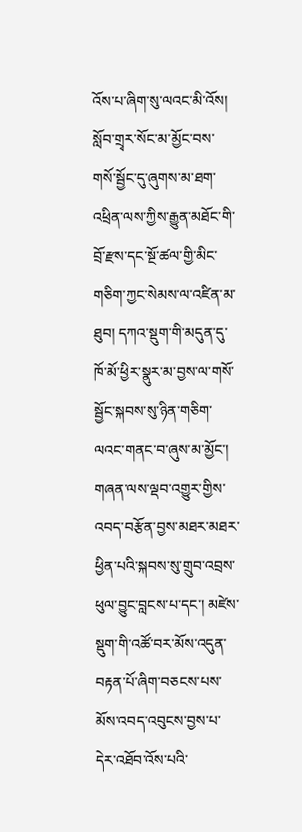འོས་པ་ཞིག་སུ་ལའང་མི་འོས། སློབ་གྲྭར་སོང་མ་མྱོང་བས་གསོ་སྦྱོང་དུ་ཞུགས་མ་ཐག་འཕྲིན་ལས་ཀྱིས་རྒྱུན་མཐོང་གི་བྲོ་རྫས་དང་སྔོ་ཚལ་གྱི་མིང་གཅིག་ཀྱང་སེམས་ལ་འཛིན་མ་ཐུབ། དཀའ་སྡུག་གི་མདུན་དུ་ཁོ་མོ་ཕྱིར་སྣུར་མ་བྱས་ལ་གསོ་སྦྱོང་སྐབས་སུ་ཉིན་གཅིག་ལའང་གནང་བ་ཞུས་མ་མྱོང་། གཞན་ལས་ལྡབ་འགྱུར་གྱིས་འབད་བརྩོན་བྱས་མཐར་མཐར་ཕྱིན་པའི་སྐབས་སུ་གྲུབ་འབྲས་ཕུལ་བྱུང་བླངས་པ་དང་། མཛེས་སྡུག་གི་འཚོ་བར་མོས་འདུན་བརྟན་པོ་ཞིག་བཅངས་པས་མོས་འབད་འབུངས་བྱས་པ་དེར་འཐོབ་འོས་པའི་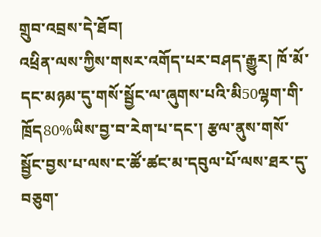གྲུབ་འབྲས་དེ་ཐོབ།
འཕྲིན་ལས་ཀྱིས་གསར་འགོད་པར་བཤད་རྒྱུར། ཁོ་མོ་དང་མཉམ་དུ་གསོ་སྦྱོང་ལ་ཞུགས་པའི་མི50ལྷག་གི་ཁྲོད80%ཡིས་བྱ་བ་རེག་པ་དང་། རྩལ་ནུས་གསོ་སྦྱོང་བྱས་པ་ལས་ང་ཚོ་ཚང་མ་དབུལ་པོ་ལས་ཐར་དུ་བཅུག་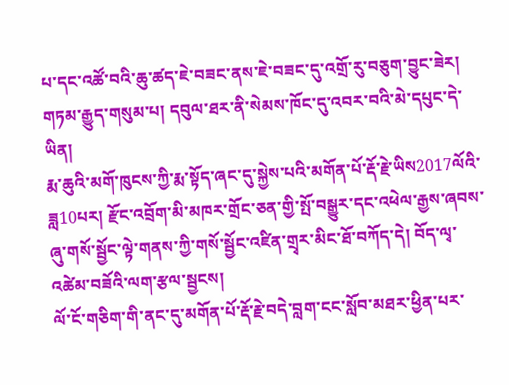པ་དང་འཚོ་བའི་ཆུ་ཚད་ཇེ་བཟང་ནས་ཇེ་བཟང་དུ་འགྲོ་རུ་བཅུག་བྱུང་ཟེར།
གཏམ་རྒྱུད་གསུམ་པ། དབུལ་ཐར་ནི་སེམས་ཁོང་དུ་འབར་བའི་མེ་དཔུང་དེ་ཡིན།
རྨ་ཆུའི་མགོ་ཁུངས་ཀྱི་རྨ་སྟོད་ཞང་དུ་སྐྱེས་པའི་མགོན་པོ་རྡོ་རྗེ་ཡིས2017ལོའི་ཟླ10པར། རྫོང་འབྲོག་མི་མཁར་གྲོང་ཅན་གྱི་སྤོ་བསྒྱུར་དང་འཕེལ་རྒྱས་ཞབས་ཞུ་གསོ་སྦྱོང་ལྟེ་གནས་ཀྱི་གསོ་སྦྱོང་འཛིན་གྲྭར་མིང་ཐོ་བཀོད་དེ། བོད་ལྭ་འཚེམ་བཟོའི་ལག་རྩལ་སྦྱངས།
ལོ་ངོ་གཅིག་གི་ནང་དུ་མགོན་པོ་རྡོ་རྗེ་བདེ་བླག་ངང་སློབ་མཐར་ཕྱིན་པར་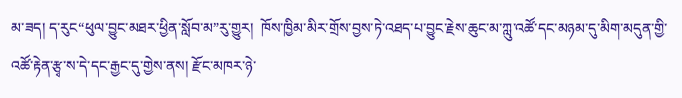མ་ཟད། ད་རུང“ཕུལ་བྱུང་མཐར་ཕྱིན་སློབ་མ”རུ་གྱུར།  ཁོས་ཁྱིམ་མིར་གྲོས་བྱས་ཏེ་འཐད་པ་བྱུང་རྗེས་ཆུང་མ་ཀླུ་འཚོ་དང་མཉམ་དུ་མིག་མདུན་གྱི་འཚོ་རྟེན་རྩྭ་ས་དེ་དང་རྒྱང་དུ་གྱེས་ནས། རྫོང་མཁར་ཉེ་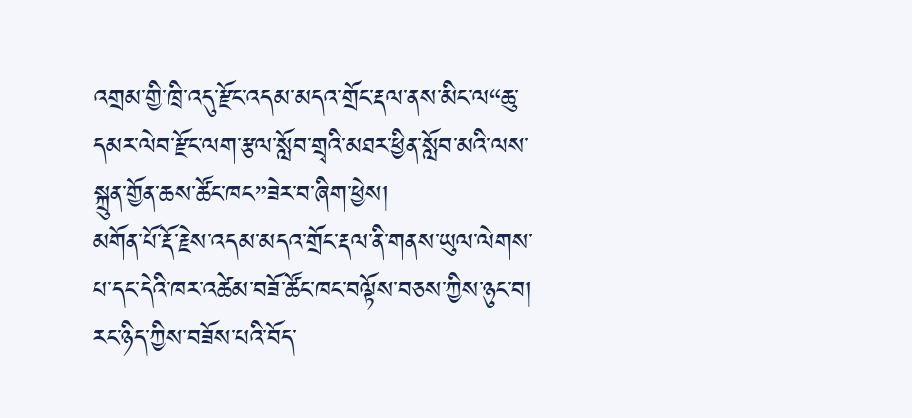འགྲམ་གྱི་ཁྲི་འདུ་རྫོང་འདམ་མདའ་གྲོང་རྡལ་ནས་མིང་ལ“ཆུ་དམར་ལེབ་རྫོང་ལག་རྩལ་སློབ་གྲྭའི་མཐར་ཕྱིན་སློབ་མའི་ལས་སྐྲུན་གྱོན་ཆས་ཚོང་ཁང”ཟེར་བ་ཞིག་ཕྱེས།
མགོན་པོ་རྡོ་རྗེས་འདམ་མདའ་གྲོང་རྡལ་ནི་གནས་ཡུལ་ལེགས་པ་དང་དེའི་ཁར་འཚེམ་བཟོ་ཚོང་ཁང་བལྟོས་བཅས་ཀྱིས་ཉུང་བ། རང་ཉིད་ཀྱིས་བཟོས་པའི་བོད་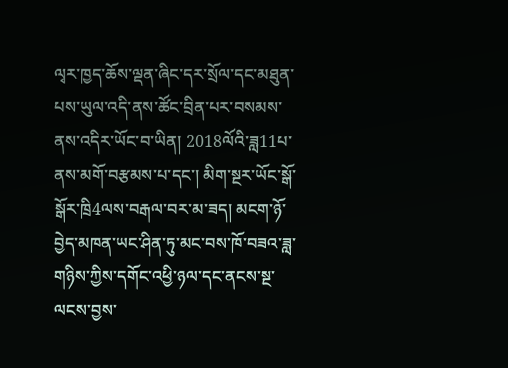ལྭར་ཁྱད་ཆོས་ལྡན་ཞིང་དར་སྲོལ་དང་མཐུན་པས་ཡུལ་འདི་ནས་ཚོང་བྲིན་པར་བསམས་ནས་འདིར་ཡོང་བ་ཡིན། 2018ལོའི་ཟླ11པ་ནས་མགོ་བརྩམས་པ་དང་། མིག་སྔར་ཡོང་སྒོ་སྒོར་ཁྲི4ལས་བརྒལ་བར་མ་ཟད། མངག་ཉོ་བྱེད་མཁན་ཡང་ཤིན་ཏུ་མང་བས་ཁོ་བཟའ་ཟླ་གཉིས་ཀྱིས་དགོང་འཕྱི་ཉལ་དང་ནངས་སྔ་ལངས་བྱས་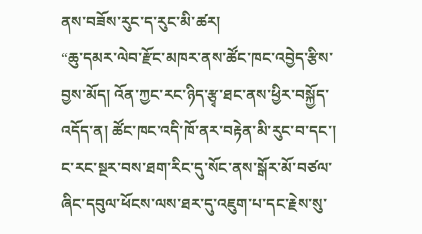ནས་བཟོས་རུང་ད་རུང་མི་ཚར།
“ཆུ་དམར་ལེབ་རྫོང་མཁར་ནས་ཚོང་ཁང་འབྱེད་རྩིས་བྱས་མོད། འོན་ཀྱང་རང་ཉིད་རྩྭ་ཐང་ནས་ཕྱིར་བསྐྱོད་འདོད་ན། ཚོང་ཁང་འདི་ཁོ་ནར་བརྟེན་མི་རུང་བ་དང་། ང་རང་སྔར་བས་ཐག་རིང་དུ་སོང་ནས་སྒོར་མོ་བཙལ་ཞིང་དབུལ་ཕོངས་ལས་ཐར་དུ་འཇུག་པ་དང་རྗེས་སུ་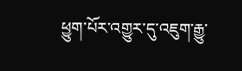ཕྱུག་པོར་འགྱུར་དུ་འཇུག་རྒྱུ་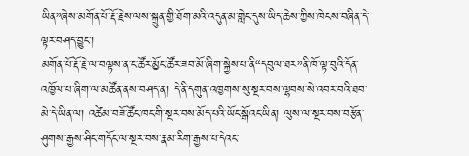ཡིན”ཞེས་མགོན་པོ་རྡོ་རྗེས་ལས་སྐྲུན་གྱི་ཐོག་མའི་འདུན་མ་གླེང་དུས་ཡིད་ཆེས་ཀྱིས་ཁེངས་བཞིན་དེ་ལྟར་བཤད་བྱུང་།
མགོན་པོ་རྡོ་རྗེ་ལ་བལྟས་ན་ང་ཚོར་མྱོང་ཚོར་ཟབ་མོ་ཞིག་སྐྱེས་པ་ནི“དབུལ་ཐར”ནི་ཁོ་ལྟ་བུའི་དོན་འཁྱོལ་པ་ཞིག་ལ་མཚོན་ནས་བཤད་ན། དེ་ནི་དགུན་འཁྱགས་སུ་སྔར་བས་ལྷབས་སེ་འབར་བའི་ཐབ་མེ་དེ་ཡིན་ལ། འཚེམ་བཟོ་ཚོང་ཁང་གི་སྔར་བས་མོད་པའི་ཡོང་སྒོའང་ཡིན། ལུས་ལ་སྔར་བས་བརྩོན་ཤུགས་རྒྱས་ཤིང་གདོང་ལ་སྔར་བས་རྣམ་རིག་རྒྱས་པ་དེའང་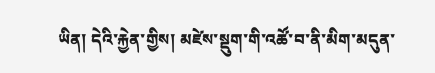ཡིན། དེའི་རྐྱེན་གྱིས། མཛེས་སྡུག་གི་འཚོ་བ་ནི་མིག་མདུན་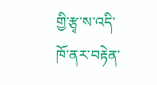གྱི་རྩྭ་ས་འདི་ཁོ་ནར་བརྟེན་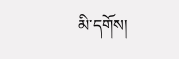མི་དགོས།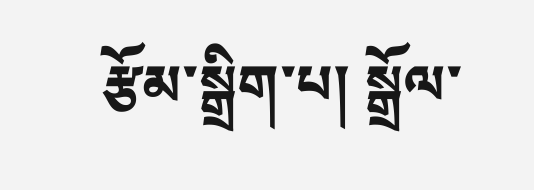རྩོམ་སྒྲིག་པ། སྒྲོལ་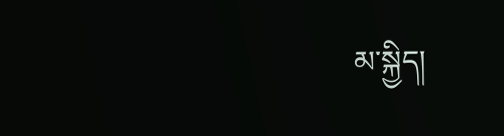མ་སྐྱིད།